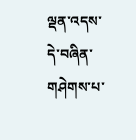ལྡན་འདས་དེ་བཞིན་གཤེགས་པ་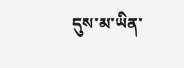དུས་མ་ཡིན་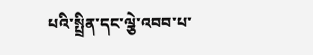པའི་སྤྲིན་དང་ལྕེ་འབབ་པ་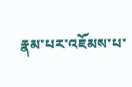རྣམ་པར་འཇོམས་པ་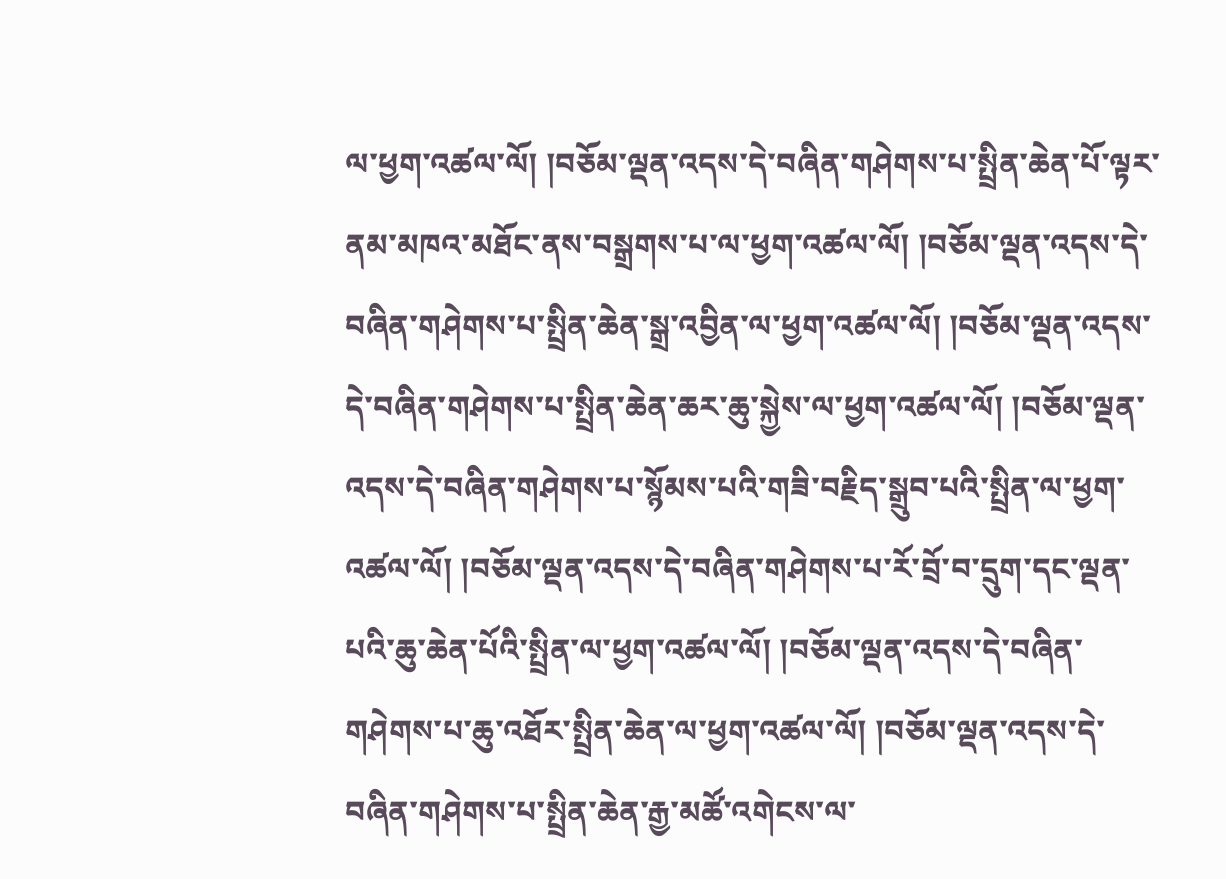ལ་ཕྱག་འཚལ་ལོ། །བཅོམ་ལྡན་འདས་དེ་བཞིན་གཤེགས་པ་སྤྲིན་ཆེན་པོ་ལྟར་ནམ་མཁའ་མཐོང་ནས་བསྒྲགས་པ་ལ་ཕྱག་འཚལ་ལོ། །བཅོམ་ལྡན་འདས་དེ་བཞིན་གཤེགས་པ་སྤྲིན་ཆེན་སྒྲ་འབྱིན་ལ་ཕྱག་འཚལ་ལོ། །བཅོམ་ལྡན་འདས་དེ་བཞིན་གཤེགས་པ་སྤྲིན་ཆེན་ཆར་ཆུ་སྐྱེས་ལ་ཕྱག་འཚལ་ལོ། །བཅོམ་ལྡན་འདས་དེ་བཞིན་གཤེགས་པ་སྙོམས་པའི་གཟི་བརྗིད་སྒྲུབ་པའི་སྤྲིན་ལ་ཕྱག་འཚལ་ལོ། །བཅོམ་ལྡན་འདས་དེ་བཞིན་གཤེགས་པ་རོ་བྲོ་བ་དྲུག་དང་ལྡན་པའི་ཆུ་ཆེན་པོའི་སྤྲིན་ལ་ཕྱག་འཚལ་ལོ། །བཅོམ་ལྡན་འདས་དེ་བཞིན་གཤེགས་པ་ཆུ་འཐོར་སྤྲིན་ཆེན་ལ་ཕྱག་འཚལ་ལོ། །བཅོམ་ལྡན་འདས་དེ་བཞིན་གཤེགས་པ་སྤྲིན་ཆེན་རྒྱ་མཚོ་འགེངས་ལ་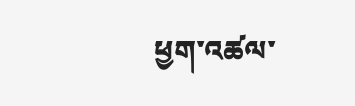ཕྱག་འཚལ་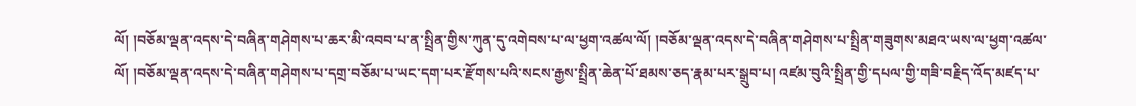ལོ། །བཅོམ་ལྡན་འདས་དེ་བཞིན་གཤེགས་པ་ཆར་མི་འབབ་པ་ན་སྤྲིན་གྱིས་ཀུན་དུ་འགེབས་པ་ལ་ཕྱག་འཚལ་ལོ། །བཅོམ་ལྡན་འདས་དེ་བཞིན་གཤེགས་པ་སྤྲིན་གཟུགས་མཐའ་ཡས་ལ་ཕྱག་འཚལ་ལོ། །བཅོམ་ལྡན་འདས་དེ་བཞིན་གཤེགས་པ་དགྲ་བཅོམ་པ་ཡང་དག་པར་རྫོགས་པའི་སངས་རྒྱས་སྤྲིན་ཆེན་པོ་ཐམས་ཅད་རྣམ་པར་སྒྲུབ་པ། འཛམ་བུའི་སྤྲིན་གྱི་དཔལ་གྱི་གཟི་བརྗིད་འོད་མཛད་པ་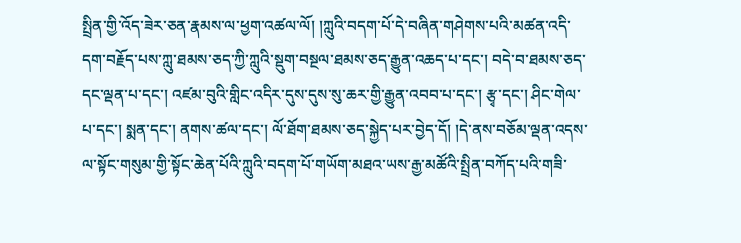སྤྲིན་གྱི་འོད་ཟེར་ཅན་རྣམས་ལ་ཕྱག་འཚལ་ལོ། །ཀླུའི་བདག་པོ་དེ་བཞིན་གཤེགས་པའི་མཚན་འདི་དག་བརྗོད་པས་ཀླུ་ཐམས་ཅད་ཀྱི་ཀླུའི་སྡུག་བསྔལ་ཐམས་ཅད་རྒྱུན་འཆད་པ་དང་། བདེ་བ་ཐམས་ཅད་དང་ལྡན་པ་དང་། འཛམ་བུའི་གླིང་འདིར་དུས་དུས་སུ་ཆར་གྱི་རྒྱུན་འབབ་པ་དང་། རྩྭ་དང་། ཤིང་གེལ་པ་དང་། སྨན་དང་། ནགས་ཚལ་དང་། ལོ་ཐོག་ཐམས་ཅད་སྐྱེད་པར་བྱེད་དོ། །དེ་ནས་བཅོམ་ལྡན་འདས་ལ་སྟོང་གསུམ་གྱི་སྟོང་ཆེན་པོའི་ཀླུའི་བདག་པོ་གཡོག་མཐའ་ཡས་རྒྱ་མཚོའི་སྤྲིན་བཀོད་པའི་གཟི་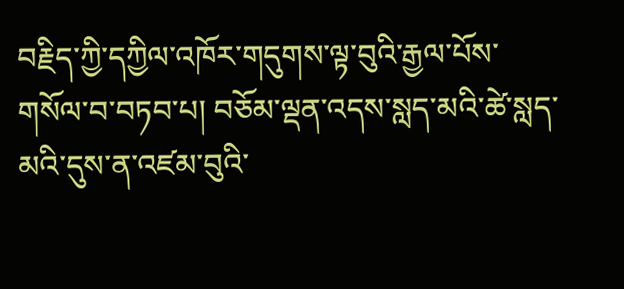བརྗིད་ཀྱི་དཀྱིལ་འཁོར་གདུགས་ལྟ་བུའི་རྒྱལ་པོས་གསོལ་བ་བཏབ་པ། བཅོམ་ལྡན་འདས་སླད་མའི་ཚེ་སླད་མའི་དུས་ན་འཛམ་བུའི་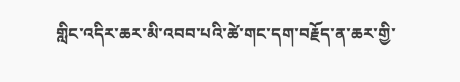གླིང་འདིར་ཆར་མི་འབབ་པའི་ཚེ་གང་དག་བརྗོད་ན་ཆར་གྱི་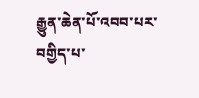རྒྱུན་ཆེན་པོ་འབབ་པར་བགྱིད་པ་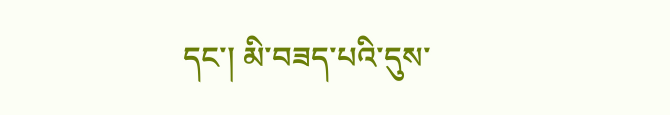དང་། མི་བཟད་པའི་དུས་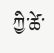ཀྱི་ཚེ་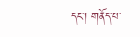དང་། གནོད་པ་